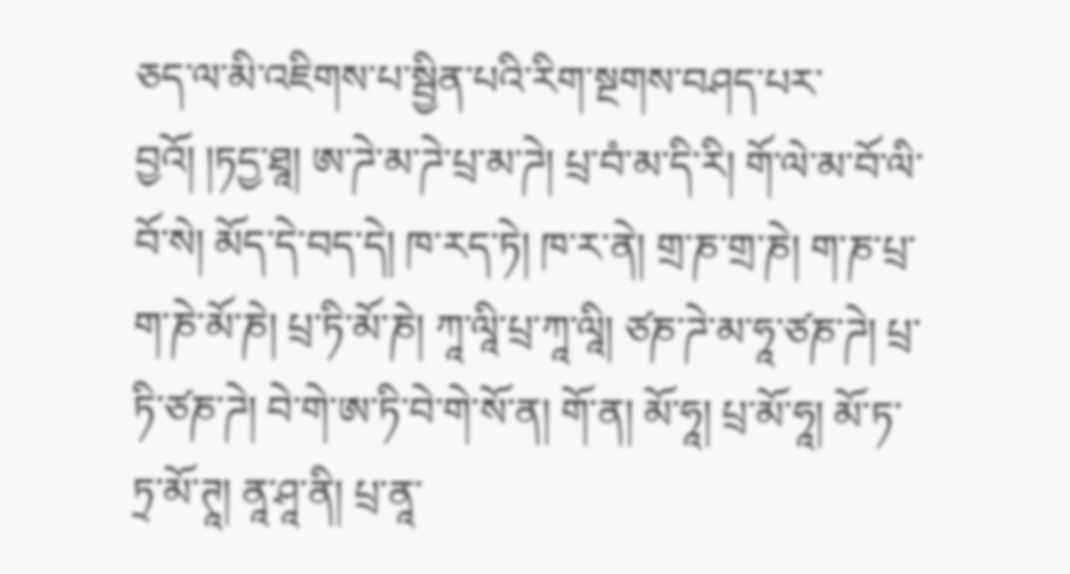ཅད་ལ་མི་འཇིགས་པ་སྦྱིན་པའི་རིག་སྔགས་བཤད་པར་བྱའོ། །ཏདྱ་ཐཱ། ཨ་ཌེ་མ་ཌེ་པྲ་མ་ཌེ། པྲ་བཾ་མ་དི་རི། གོ་ལེ་མ་བོ་ལི་བོ་སེ། མོད་དེ་བད་དེ། ཁ་རད་ཏེ། ཁ་ར་ནེ། གྲ་ཎ་གྲ་ཎེ། ག་ཎ་པྲ་ག་ཎེ་མོ་ཎེ། པྲ་ཏི་མོ་ཎེ། ཀཱ་ལཱི་པྲ་ཀཱ་ལཱི། ཙཎ་ཌེ་མ་ཧཱ་ཙཎ་ཌེ། པྲ་ཏི་ཙཎ་ཌེ། བེ་གེ་ཨ་ཏི་བེ་གེ་སོ་ན། གོ་ན། མོ་ཧཱ། པྲ་མོ་ཧཱ། མོ་ཏ་ཏྲ་མོ་ཊཱ། ནཱ་ཤཱ་ནི། པྲ་ནཱ་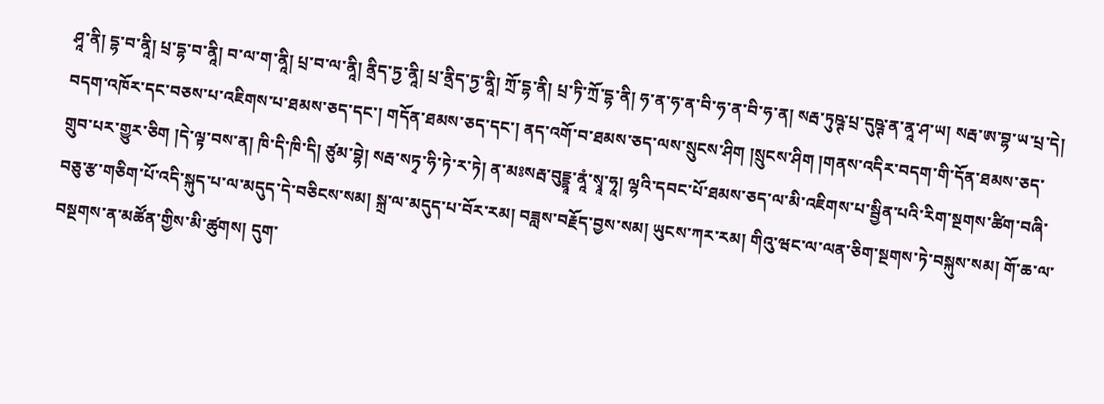ཤཱ་ནི། དྷ་བ་ནཱི། པྲ་དྷ་བ་ནཱི། བ་ལ་ག་ནཱི། པྲ་བ་ལ་ནཱི། ནྲིད་ཏྱ་ནཱི། པྲ་ནྲིད་ཏྱ་ནཱི། ཀྲོ་དྷ་ནི། པྲ་ཏི་ཀྲོ་དྷ་ནི། ཧ་ན་ཧ་ན་བི་ཧ་ན་བི་ཧ་ན། སརྦ་ཏུཥྚ་པྲ་དུཥྚ་ན་ནཱ་ཤ་ཡ། སརྦ་ཨ་བྷ་ཡ་པྲ་དེ། བདག་འཁོར་དང་བཅས་པ་འཇིགས་པ་ཐམས་ཅད་དང་། གདོན་ཐམས་ཅད་དང་། ནད་འགོ་བ་ཐམས་ཅད་ལས་སྲུངས་ཤིག །སྲུངས་ཤིག །གནས་འདིར་བདག་གི་དོན་ཐམས་ཅད་གྲུབ་པར་གྱུར་ཅིག །དེ་ལྟ་བས་ན། ཁི་དི་ཁི་དི། ཙུམ་བྷེ། སརྦ་སཏྭ་ཧི་ཏེ་ར་ཏེ། ན་མཿསརྦ་བུདྡྷཱ་ནཱཾ་སྭཱ་ཧཱ། ལྷའི་དབང་པོ་ཐམས་ཅད་ལ་མི་འཇིགས་པ་སྦྱིན་པའི་རིག་སྔགས་ཚིག་བཞི་བཅུ་རྩ་གཅིག་པོ་འདི་སྐུད་པ་ལ་མདུད་དེ་བཅིངས་སམ། སྐྲ་ལ་མདུད་པ་བོར་རམ། བཟླས་བརྗོད་བྱས་སམ། ཡུངས་ཀར་རམ། གིའུ་ཝང་ལ་ལན་ཅིག་སྔགས་ཏེ་བསྐུས་སམ། གོ་ཆ་ལ་བསྔགས་ན་མཚོན་གྱིས་མི་ཚུགས། དུག་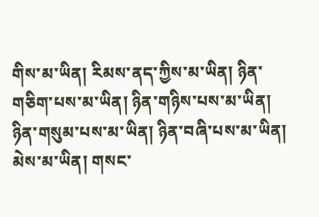གིས་མ་ཡིན། རིམས་ནད་ཀྱིས་མ་ཡིན། ཉིན་གཅིག་པས་མ་ཡིན། ཉིན་གཉིས་པས་མ་ཡིན། ཉིན་གསུམ་པས་མ་ཡིན། ཉིན་བཞི་པས་མ་ཡིན། མེས་མ་ཡིན། གསང་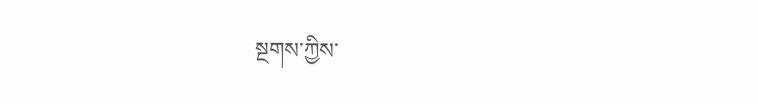སྔགས་ཀྱིས་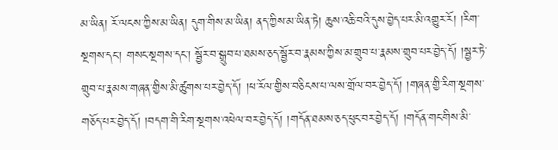མ་ཡིན། རོ་ལངས་ཀྱིས་མ་ཡིན། དུག་གིས་མ་ཡིན། ནད་ཀྱིས་མ་ཡིན་ཏེ། ཆུས་འཆི་བའི་དུས་བྱེད་པར་མི་འགྱུར་རོ། །རིག་སྔགས་དང་། གསང་སྔགས་དང་། སྦྱོར་བ་སྒྲུབ་པ་ཐམས་ཅད་སྦྱོར་བ་རྣམས་ཀྱིས་མ་གྲུབ་པ་རྣམས་གྲུབ་པར་བྱེད་དོ། །སྦྱར་ཏེ་གྲུབ་པ་རྣམས་གཞན་གྱིས་མི་ཚུགས་པར་བྱེད་དོ། །ཕ་རོལ་གྱིས་བཅིངས་པ་ལས་གྲོལ་བར་བྱེད་དོ། །གཞན་གྱི་རིག་སྔགས་གཅོད་པར་བྱེད་དོ། །བདག་གི་རིག་སྔགས་འཕེལ་བར་བྱེད་དོ། །གདོན་ཐམས་ཅད་ཕུང་བར་བྱེད་དོ། །གདོན་གང་གིས་མི་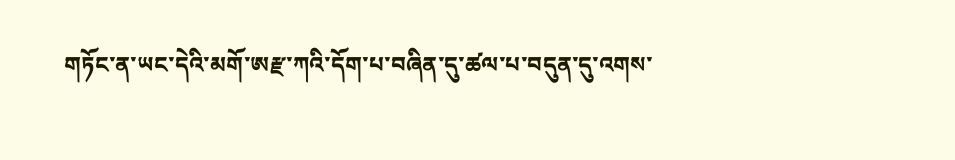གཏོང་ན་ཡང་དེའི་མགོ་ཨརྫ་ཀའི་དོག་པ་བཞིན་དུ་ཚལ་པ་བདུན་དུ་འགས་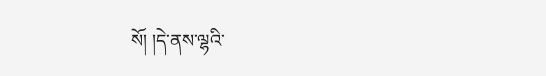སོ། །དེ་ནས་ལྷའི་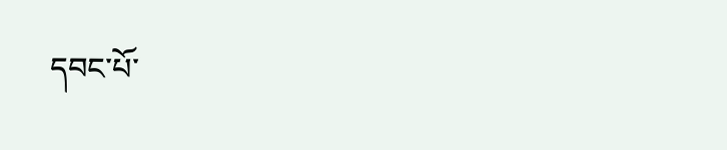དབང་པོ་